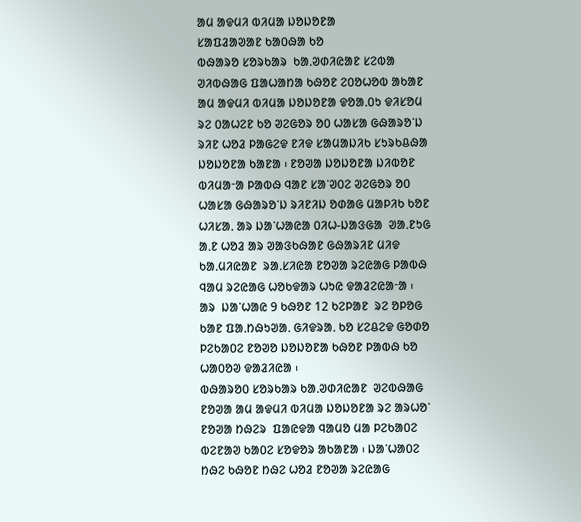ᱟᱢ ᱟᱫᱢᱤ ᱵᱤᱢᱟ ᱡᱚᱡᱚᱱᱟ
ᱥᱟᱯᱲᱟᱣᱟᱱ ᱠᱟ᱐ᱷᱟ ᱠᱚ
ᱵᱷᱟᱨᱚ ᱥᱚᱨᱠᱟᱨ  ᱠᱟᱹᱣᱰᱤᱭᱟᱱ ᱥᱮᱵᱟ  ᱣᱤᱵᱷᱟᱜ ᱯᱟᱦᱟᱴᱟ ᱠᱷᱚᱱ ᱮ᱐ᱚᱦᱚᱵ ᱟᱠᱟᱱ ᱟᱢ ᱟᱫᱢᱤ ᱵᱤᱢᱟ ᱡᱚᱡᱚᱱᱟ ᱫᱚᱟᱹ᱐ᱩ ᱫᱤᱥᱚᱢ ᱨᱮ ᱐ᱟᱦᱮᱱ ᱠᱚ ᱣᱮᱜᱚᱨ ᱚ᱐ ᱦᱟᱥᱟ ᱜᱷᱟᱨᱚᱸᱡ ᱨᱤᱱ ᱦᱚᱲ ᱞᱟᱜᱮᱫ ᱱᱤᱫ ᱥᱟᱢᱟᱡᱤᱠ ᱥᱩᱨᱠᱪᱷᱟ ᱡᱚᱡᱚᱱᱟ ᱠᱟᱱᱟ ᱾ ᱱᱚᱣᱟ ᱡᱚᱡᱚᱱᱟ ᱡᱤᱵᱚᱱ ᱵᱤᱢᱟᱼᱟ ᱞᱟᱵᱷ ᱧᱟᱱ ᱥᱟᱸᱣ᱐ᱮ ᱣᱮᱜᱚᱨ ᱚ᱐ ᱦᱟᱥᱟ ᱜᱷᱟᱨᱚᱸᱡ ᱨᱤᱱᱤᱡ ᱚᱰᱟᱜ ᱢᱟᱞᱤᱠ ᱠᱚᱱ ᱦᱤᱥᱟᱹ ᱟᱨ ᱡᱟᱸᱦᱟᱭᱟ ᱐ᱤᱦ-ᱡᱟᱝᱜᱟ  ᱣᱟᱹᱱᱩᱜ ᱟᱹᱱ ᱦᱚᱲ ᱟᱨ ᱣᱟᱝᱠᱷᱟᱱ ᱜᱷᱟᱨᱤᱱ ᱢᱤᱫ ᱠᱟᱹᱢᱤᱭᱟᱱ  ᱨᱟᱹᱥᱤᱭᱟ ᱱᱚᱣᱟ ᱨᱮᱭᱟᱜ ᱞᱟᱵᱷ ᱧᱟᱢ ᱨᱮᱭᱟᱜ ᱦᱚᱠᱫᱟᱨ ᱦᱩᱭ ᱫᱟᱲᱮᱭᱟᱼᱟ ᱾
ᱟᱨ  ᱡᱟᱸᱦᱟᱭ 9 ᱠᱷᱚᱱ 12 ᱠᱮᱞᱟᱱ  ᱨᱮ ᱚᱞᱚᱜ ᱠᱟᱱ ᱯᱟᱹᱴᱷᱩᱣᱟᱹ ᱜᱤᱫᱨᱟᱹ ᱠᱚ ᱥᱮᱪᱮᱫ ᱜᱚᱰᱚ  ᱞᱮᱠᱟ᱐ᱮ ᱱᱚᱣᱚ ᱡᱚᱡᱚᱱᱟ ᱠᱷᱚᱱ ᱞᱟᱵᱷ ᱠᱚ ᱦᱟ᱐ᱚᱣ ᱫᱟᱲᱤᱭᱟ ᱾
ᱵᱷᱟᱨᱚ᱐ ᱥᱚᱨᱠᱟᱨ ᱠᱟᱹᱣᱰᱤᱭᱟᱱ  ᱣᱮᱵᱷᱟᱜ  ᱱᱚᱣᱟ ᱟᱢ ᱟᱫᱢᱤ ᱵᱤᱢᱟ ᱡᱚᱡᱚᱱᱟ ᱨᱮ ᱟᱨᱦᱚᱸ  ᱱᱚᱣᱟ ᱴᱷᱮᱨ  ᱯᱟᱭᱫᱟ ᱧᱟᱢᱚ ᱢᱟ ᱞᱮᱠᱟ᱐ᱮ ᱵᱮᱱᱟᱣ ᱠᱟ᱐ᱮ ᱥᱚᱫᱚᱨ ᱟᱠᱟᱱᱟ ᱾ ᱡᱟᱸᱦᱟ᱐ᱮ ᱴᱷᱮ ᱠᱷᱚᱱ ᱴᱷᱮ ᱦᱚᱲ ᱱᱚᱣᱟ ᱨᱮᱭᱟᱜ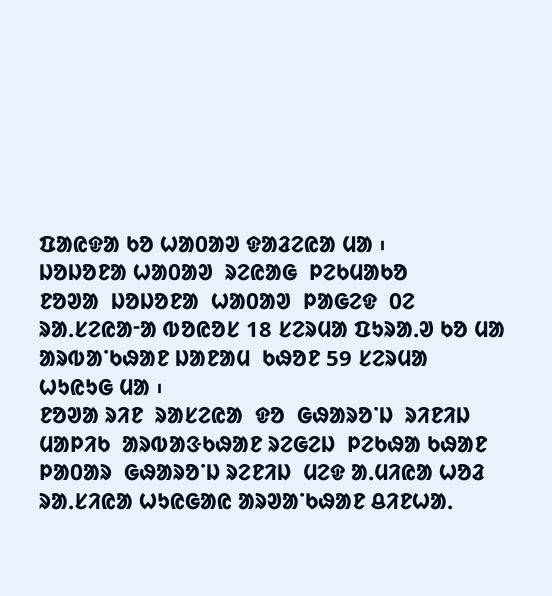ᱯᱟᱭᱫᱟ ᱠᱚ ᱦᱟ᱐ᱟᱣ ᱫᱟᱲᱮᱭᱟ ᱢᱟ ᱾
ᱡᱚᱡᱚᱱᱟ ᱦᱟ᱐ᱟᱣ  ᱨᱮᱭᱟᱜ  ᱞᱮᱠᱢᱟᱠᱚ
ᱱᱚᱣᱟ  ᱡᱚᱡᱚᱱᱟ  ᱦᱟ᱐ᱟᱣ  ᱞᱟᱜᱮᱫ  ᱐ᱮ  ᱨᱟᱹᱥᱮᱭᱟᱼᱟ ᱵᱚᱭᱚᱥ 18 ᱥᱮᱨᱢᱟ ᱯᱩᱨᱟᱹᱣ ᱠᱚ ᱢᱟ ᱟᱨᱵᱟᱸᱠᱷᱟᱱ ᱡᱟᱱᱟᱢ  ᱠᱷᱚᱱ 59 ᱥᱮᱨᱢᱟ ᱦᱩᱭᱩᱜ ᱢᱟ ᱾
ᱱᱚᱣᱟ ᱨᱤᱱ  ᱨᱟᱥᱮᱭᱟ  ᱫᱚ  ᱜᱷᱟᱨᱚᱸᱡ  ᱨᱤᱱᱤᱡ  ᱢᱟᱞᱤᱠ  ᱟᱨᱵᱟᱝᱠᱷᱟᱱ ᱨᱮᱜᱮᱡ  ᱞᱮᱠᱷᱟ ᱠᱷᱟᱱ  ᱞᱟ᱐ᱟᱨ  ᱜᱷᱟᱨᱚᱸᱡ ᱨᱮᱱᱤᱡ  ᱢᱮᱫ ᱟᱹᱢᱤᱭᱟ ᱦᱚᱲ  ᱨᱟᱹᱥᱤᱭᱟ ᱦᱩᱭᱜᱟᱭ ᱟᱨᱣᱟᱸᱠᱷᱟᱱ ᱪᱤᱱᱦᱟᱹ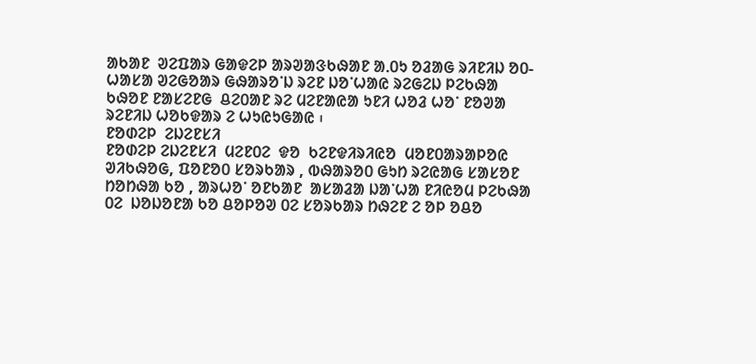ᱟᱠᱟᱱ  ᱣᱮᱯᱟᱨ ᱜᱟᱫᱮᱞ ᱟᱨᱣᱟᱝᱠᱷᱟᱱ ᱟᱹ᱐ᱩ ᱚᱲᱟᱜ ᱨᱤᱱᱤᱡ ᱚ᱐-ᱦᱟᱥᱟ ᱣᱮᱜᱚᱟᱨ ᱜᱷᱟᱨᱚᱸᱡ ᱨᱮᱱ ᱡᱚᱸᱦᱟᱭ ᱨᱮᱜᱮᱡ ᱞᱮᱠᱷᱟ ᱠᱷᱚᱱ ᱱᱟᱥᱮᱱᱜ  ᱪᱮ᱐ᱟᱱ ᱨᱮ ᱢᱮᱱᱟᱭᱟ ᱩᱱᱤ ᱦᱚᱲ ᱦᱚᱸ ᱱᱚᱣᱟ ᱨᱮᱱᱤᱡ ᱦᱚᱠᱫᱟᱨ ᱮ ᱦᱩᱭᱩᱜᱟᱭ ᱾
ᱱᱚᱰᱮᱞ  ᱮᱡᱮᱱᱥᱤ
ᱱᱚᱰᱮᱞ ᱮᱡᱮᱱᱥᱤ  ᱢᱮᱱ᱐ᱮ  ᱫᱚ  ᱠᱮᱱᱫᱤᱨᱤᱭᱚ  ᱢᱚᱱ᱐ᱟᱨᱟᱞᱚᱭ ᱣᱤᱠᱷᱚᱜ, ᱯᱚᱱᱚ᱐ ᱥᱚᱨᱠᱟᱨ , ᱵᱷᱟᱨᱚ᱐ ᱜᱩᱴ ᱨᱮᱭᱟᱜ ᱥᱟᱥᱚᱱ ᱴᱚᱴᱷᱟ ᱠᱚ , ᱟᱨᱦᱚᱸ ᱚᱱᱠᱟᱱ  ᱟᱥᱟᱲᱟ ᱡᱟᱸᱦᱟ ᱱᱤᱭᱚᱢ ᱞᱮᱠᱷᱟ ᱐ᱮ  ᱡᱚᱡᱚᱱᱟ ᱠᱚ ᱪᱚᱞᱚᱣ ᱐ᱮ ᱥᱚᱨᱠᱟᱨ ᱴᱷᱮᱱ ᱮ ᱚᱞ ᱚᱪᱚ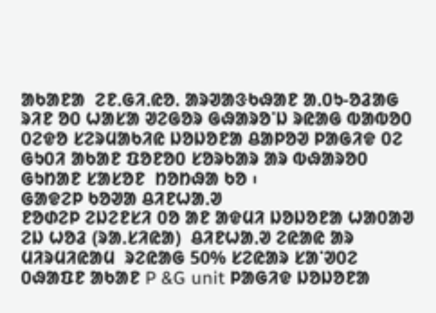ᱟᱠᱟᱱᱟ  ᱮᱱᱹᱜᱤᱹᱭᱚᱹ ᱟᱨᱣᱟᱝᱠᱷᱟᱱ ᱟᱹ᱐ᱩ-ᱚᱲᱟᱜ ᱨᱤᱱ ᱚ᱐ ᱦᱟᱥᱟ ᱣᱮᱜᱚᱨ ᱜᱷᱟᱨᱚᱸᱡ ᱨᱭᱟᱜ ᱵᱟᱵᱚ᱐ ᱐ᱮᱫᱚ ᱥᱮᱨᱢᱟᱠᱤᱭ ᱡᱚᱡᱚᱱᱟ ᱪᱟᱞᱚᱣ ᱞᱟᱜᱤᱫ ᱐ᱮ ᱜᱩ᱐ᱤ ᱟᱠᱟᱱ ᱯᱚᱱᱚ᱐ ᱥᱚᱨᱠᱟᱨ ᱟᱨ ᱵᱷᱟᱨᱚ᱐ ᱜᱩᱴᱟᱱ ᱥᱟᱥᱚᱱ  ᱴᱚᱴᱷᱟ ᱠᱚ ᱾
ᱜᱟᱫᱮᱞ ᱠᱚᱣᱟ ᱪᱤᱱᱦᱟᱹᱣ
ᱱᱚᱰᱮᱞ ᱮᱡᱮᱱᱥᱤ ᱐ᱚ ᱟᱱ ᱟᱫᱢᱤ ᱡᱚᱡᱚᱱᱟ ᱦᱟ᱐ᱟᱣ ᱮᱡ ᱦᱚᱲ (ᱨᱟᱹᱥᱤᱭᱟ)  ᱪᱤᱱᱦᱟᱹᱣ ᱮᱭᱟᱭ ᱟᱨ ᱢᱤᱨᱢᱤᱭᱟᱢ  ᱨᱮᱭᱟᱜ 50% ᱥᱮᱭᱟᱨ ᱥᱟᱸᱣ᱐ᱮ ᱐ᱷᱟᱯᱱ ᱟᱠᱟᱱ P &G unit ᱞᱟᱜᱤᱫ ᱡᱚᱡᱚᱱᱟ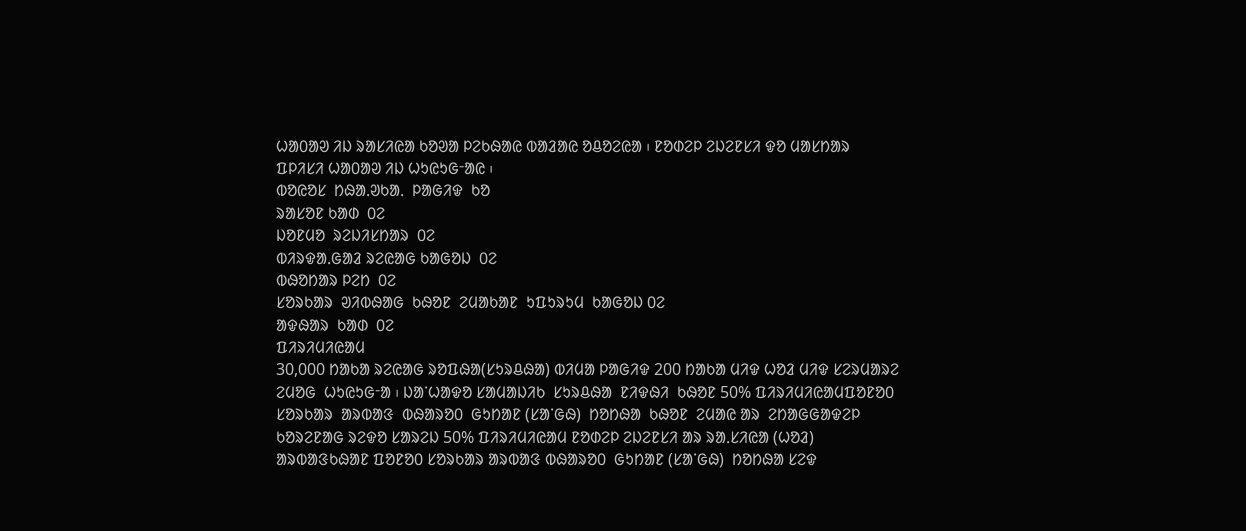ᱦᱟ᱐ᱟᱣ ᱤᱡ ᱨᱟᱥᱤᱭᱟ ᱠᱚᱣᱟ ᱞᱮᱠᱷᱟᱭ ᱵᱟᱲᱟᱭ ᱚᱪᱚᱮᱭᱟ ᱾ ᱱᱚᱰᱮᱞ ᱮᱡᱮᱱᱥᱤ ᱫᱚ ᱢᱟᱥᱴᱟᱨ ᱯᱞᱤᱥᱤ ᱦᱟ᱐ᱟᱣ ᱤᱡ ᱦᱩᱭᱩᱜᱼᱟᱭ ᱾
ᱵᱚᱭᱚᱥ  ᱴᱷᱟᱹᱣᱠᱟᱹ  ᱞᱟᱜᱤᱫ  ᱠᱚ
ᱨᱟᱥᱚᱱ ᱠᱟᱰ  ᱐ᱮ
ᱡᱚᱱᱢᱚ  ᱨᱮᱡᱤᱥᱴᱟᱨ  ᱐ᱮ
ᱵᱤᱨᱫᱟᱹᱜᱟᱲ ᱨᱮᱭᱟᱜ ᱠᱟᱜᱚᱡ  ᱐ᱮ
ᱵᱷᱚᱴᱟᱨ ᱞᱮᱴ  ᱐ᱮ
ᱥᱚᱨᱠᱟᱨ  ᱣᱤᱵᱷᱟᱜ  ᱠᱷᱚᱱ  ᱮᱢᱟᱠᱟᱱ  ᱩᱯᱩᱨᱩᱢ  ᱠᱟᱜᱚᱡ ᱐ᱮ
ᱟᱫᱷᱟᱨ  ᱠᱟᱰ  ᱐ᱮ
ᱯᱤᱨᱤᱢᱤᱭᱟᱢ
30,000 ᱴᱟᱠᱟ ᱨᱮᱭᱟᱜ ᱨᱚᱯᱷᱟ(ᱥᱩᱨᱪᱷᱟ) ᱵᱤᱢᱟ ᱞᱟᱜᱤᱫ 200 ᱴᱟᱠᱟ ᱢᱤᱫ ᱦᱚᱲ ᱢᱤᱫ ᱥᱮᱨᱢᱟᱨᱮ ᱮᱢᱚᱜ  ᱦᱩᱭᱩᱜᱼᱟ ᱾ ᱡᱟᱸᱦᱟᱫᱚ ᱥᱟᱢᱟᱡᱤᱠ  ᱥᱩᱨᱪᱷᱟ  ᱱᱤᱫᱷᱤ  ᱠᱷᱚᱱ 50% ᱯᱤᱨᱤᱢᱤᱭᱟᱢᱯᱚᱱᱚ᱐  ᱥᱚᱨᱠᱟᱨ  ᱟᱨᱵᱟᱝ  ᱵᱷᱟᱨᱚ᱐  ᱜᱩᱴᱟᱱ (ᱥᱟᱸᱜᱷ)  ᱴᱚᱴᱷᱟ  ᱠᱷᱚᱱ  ᱮᱢᱟᱭ ᱟᱨ  ᱮᱴᱟᱜᱜᱟᱫᱮᱞ  ᱠᱚᱨᱮᱱᱟᱜ ᱨᱮᱫᱚ ᱥᱟᱨᱮᱡ 50% ᱯᱤᱨᱤᱢᱤᱭᱟᱢ ᱱᱚᱰᱮᱞ ᱮᱡᱮᱱᱥᱤ ᱟᱨ ᱨᱟᱹᱥᱤᱭᱟ (ᱦᱚᱲ) ᱟᱨᱵᱟᱝᱠᱷᱟᱱ ᱯᱚᱱᱚ᱐ ᱥᱚᱨᱠᱟᱨ ᱟᱨᱵᱟᱝ ᱵᱷᱟᱨᱚ᱐  ᱜᱩᱴᱟᱱ (ᱥᱟᱸᱜᱷ)  ᱴᱚᱴᱷᱟ ᱥᱮᱫ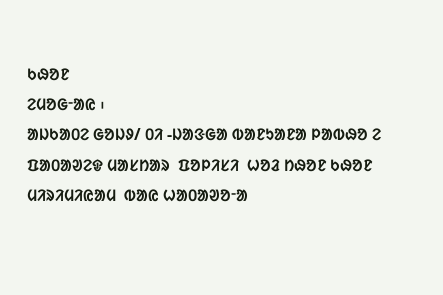ᱠᱷᱚᱱ
ᱮᱢᱚᱜᱼᱟᱭ ᱾
ᱟᱡᱠᱟ᱐ᱮ ᱜᱚᱡᱽ/ ᱐ᱤ -ᱡᱟᱝᱜᱟ ᱵᱟᱱᱩᱟᱱᱟ ᱞᱟᱵᱷᱚ ᱮ ᱯᱟ᱐ᱟᱣᱮᱫ ᱢᱟᱥᱴᱟᱨ  ᱯᱚᱞᱤᱥᱤ  ᱦᱚᱲ ᱴᱷᱚᱱ ᱠᱷᱚᱱ ᱢᱤᱨᱤᱢᱤᱭᱟᱢ  ᱵᱟᱭ ᱦᱟ᱐ᱟᱣᱚᱼᱟ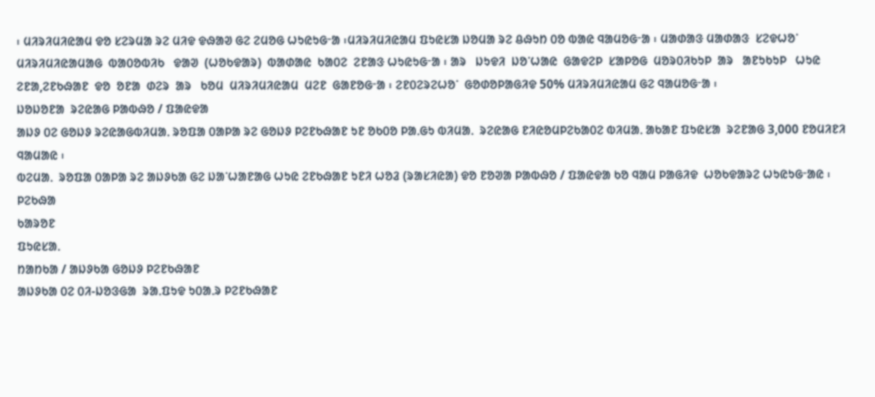᱾ ᱢᱤᱨᱤᱢᱤᱭᱟᱢ ᱫᱚ ᱥᱮᱨᱢᱟ ᱨᱮ ᱢᱤᱫ ᱫᱷᱟᱣ ᱜᱮ ᱮᱢᱚᱜ ᱦᱩᱭᱩᱜᱼᱟ ᱾ᱢᱤᱨᱤᱢᱤᱭᱟᱢ ᱯᱩᱭᱥᱟ ᱡᱚᱢᱟ ᱨᱮ ᱪᱷᱩᱴ ᱐ᱚ ᱵᱟᱭ ᱧᱟᱢᱚᱜᱼᱟ ᱾ ᱢᱟᱰᱟᱝ ᱢᱟᱰᱟᱝ  ᱥᱮᱫᱦᱚᱸ ᱢᱤᱨᱤᱢᱤᱭᱟᱢᱟᱜ  ᱵᱟ᱐ᱚᱵᱤᱠ   ᱫᱟᱣ  (ᱦᱚᱠᱫᱟᱨ)  ᱵᱟᱰᱟᱭ  ᱠᱟ᱐ᱮ  ᱮᱱᱟᱝ ᱦᱩᱭᱩᱜᱼᱟ ᱾ ᱟᱨ   ᱡᱩᱫᱤ  ᱡᱚᱸᱦᱟᱭ  ᱜᱟᱫᱮᱞ  ᱥᱟᱞᱚᱜ  ᱢᱚᱨ᱐ᱤᱠᱩᱞ  ᱟᱨ   ᱟᱱᱩᱠᱩᱞ   ᱦᱩᱭ  ᱮᱱᱟ,ᱮᱱᱠᱷᱟᱱ  ᱫᱚ  ᱚᱱᱟ  ᱰᱮᱨ  ᱟᱨ   ᱠᱚᱢ  ᱢᱤᱨᱤᱢᱤᱭᱟᱢ  ᱢᱮᱱ  ᱜᱟᱱᱚᱜᱼᱟ ᱾ ᱮᱱ᱐ᱮᱨᱮᱦᱚᱸ  ᱜᱚᱰᱚᱞᱟᱜᱤᱫ 50% ᱢᱤᱨᱤᱢᱤᱭᱟᱢ ᱜᱮ ᱧᱟᱢᱚᱜᱼᱟ ᱾
ᱡᱚᱡᱚᱱᱟ  ᱨᱮᱭᱟᱜ ᱞᱟᱵᱷᱚ / ᱯᱟᱭᱫᱟ
ᱟᱡᱽ ᱐ᱮ ᱜᱚᱡᱽ ᱨᱮᱭᱟᱜᱵᱤᱢᱟᱹ ᱨᱚᱯᱟ ᱐ᱟᱞᱟ ᱨᱮ ᱜᱚᱡᱽ ᱞᱮᱱᱠᱷᱟᱱ ᱩᱱ ᱚᱠ᱐ᱚ ᱞᱟᱹᱜᱩ ᱵᱤᱢᱟᱹ  ᱨᱮᱭᱟᱜ ᱱᱤᱭᱚᱢᱞᱮᱠᱟ᱐ᱮ ᱵᱤᱢᱟᱹ ᱟᱠᱟᱱ ᱯᱩᱭᱥᱟ  ᱨᱮᱱᱟᱜ 3,000 ᱱᱚᱢᱤᱱᱤ ᱧᱟᱢᱟᱭ ᱾
ᱵᱮᱢᱟᱹ  ᱨᱚᱯᱟ ᱐ᱟᱞᱟ ᱨᱮ ᱟᱡᱽᱠᱟ ᱜᱮ ᱡᱟᱸᱦᱟᱱᱟᱜ ᱦᱩᱭ ᱮᱱᱠᱷᱟᱱ ᱩᱱᱤ ᱦᱚᱲ (ᱨᱟᱥᱤᱭᱟ) ᱫᱚ ᱱᱚᱣᱟ ᱞᱟᱵᱷᱚ / ᱯᱟᱭᱫᱟ ᱠᱚ ᱧᱟᱢ ᱞᱟᱜᱤᱫ  ᱦᱚᱠᱫᱟᱨᱮ ᱦᱩᱭᱩᱜᱼᱟᱭ ᱾
ᱞᱮᱠᱷᱟ
ᱠᱟᱨᱚᱱ
ᱯᱩᱭᱥᱟᱹ
ᱴᱟᱴᱠᱟ / ᱟᱡᱽᱠᱟ ᱜᱚᱡᱽ ᱞᱮᱱᱠᱷᱟᱱ
ᱟᱡᱽᱠᱟ ᱐ᱮ ᱐ᱤ-ᱡᱚᱝᱜᱟ  ᱨᱟᱹᱯᱩᱫ ᱩ᱐ᱟᱹᱨ ᱞᱮᱱᱠᱷᱟᱱ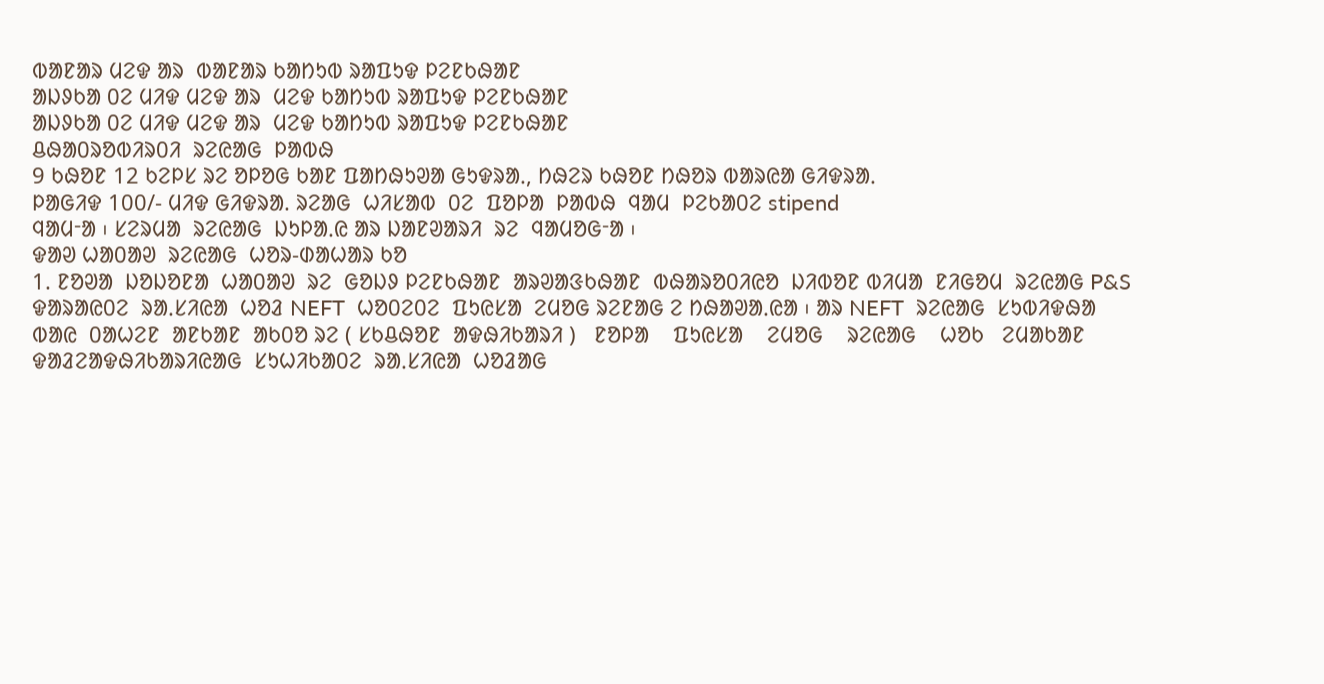ᱵᱟᱱᱟᱨ ᱢᱮᱫ ᱟᱨ  ᱵᱟᱱᱟᱨ ᱠᱟᱴᱩᱵ ᱨᱟᱯᱩᱫ ᱞᱮᱱᱠᱷᱟᱱ
ᱟᱡᱽᱠᱟ ᱐ᱮ ᱢᱤᱫ ᱢᱮᱫ ᱟᱨ  ᱢᱮᱫ ᱠᱟᱴᱩᱵ ᱨᱟᱯᱩᱫ ᱞᱮᱱᱠᱷᱟᱱ
ᱟᱡᱽᱠᱟ ᱐ᱮ ᱢᱤᱫ ᱢᱮᱫ ᱟᱨ  ᱢᱮᱫ ᱠᱟᱴᱩᱵ ᱨᱟᱯᱩᱫ ᱞᱮᱱᱠᱷᱟᱱ
ᱪᱷᱟ᱐ᱨᱚᱵᱤᱨ᱐ᱤ  ᱨᱮᱭᱟᱜ  ᱞᱟᱵᱷ
9 ᱠᱷᱚᱱ 12 ᱠᱮᱞᱥ ᱨᱮ ᱚᱞᱚᱜ ᱠᱟᱱ ᱯᱟᱴᱷᱩᱣᱟ ᱜᱩᱫᱨᱟᱹ, ᱴᱷᱮᱨ ᱠᱷᱚᱱ ᱴᱷᱚᱨ ᱵᱟᱨᱭᱟ ᱜᱤᱫᱨᱟᱹ
ᱞᱟᱜᱤᱫ 100/- ᱢᱤᱫ ᱜᱤᱫᱨᱟ. ᱨᱮᱟᱜ  ᱦᱤᱥᱟᱵ  ᱐ᱮ  ᱯᱚᱞᱟ  ᱞᱟᱵᱷ  ᱧᱟᱢ  ᱞᱮᱠᱟ᱐ᱮ stipend
ᱧᱟᱢᱼᱟ ᱾ ᱥᱮᱨᱢᱟ  ᱨᱮᱭᱟᱜ  ᱡᱩᱞᱟᱹᱭ ᱟᱨ ᱡᱟᱱᱣᱟᱨᱤ  ᱨᱮ  ᱧᱟᱢᱚᱜᱼᱟ ᱾
ᱫᱟᱣ ᱦᱟ᱐ᱟᱣ  ᱨᱮᱭᱟᱜ  ᱦᱚᱨ-ᱰᱟᱦᱟᱨ ᱠᱚ
1. ᱱᱚᱣᱟ  ᱡᱚᱡᱚᱱᱟ  ᱦᱟ᱐ᱟᱣ  ᱨᱮ  ᱜᱚᱡᱽ ᱞᱮᱱᱠᱷᱟᱱ  ᱟᱨᱣᱟᱝᱠᱷᱟᱱ  ᱵᱷᱟᱨᱚ᱐ᱤᱭᱚ  ᱡᱤᱵᱚᱱ ᱵᱤᱢᱟ  ᱱᱤᱜᱚᱢ  ᱨᱮᱭᱟᱜ P&S   ᱫᱟᱨᱟᱭ᱐ᱮ  ᱨᱟᱹᱥᱤᱭᱟ  ᱦᱚᱲ NEFT  ᱦᱚ᱐ᱮ᱐ᱮ  ᱯᱩᱭᱥᱟ  ᱮᱢᱚᱜ ᱨᱮᱱᱟᱜ ᱮ ᱴᱷᱟᱣᱟᱹᱭᱟ ᱾ ᱟᱨ NEFT  ᱨᱮᱭᱟᱜ  ᱥᱩᱵᱤᱫᱷᱟ  ᱵᱟᱭ  ᱐ᱟᱦᱮᱱ  ᱟᱱᱠᱟᱱ  ᱟᱠ᱐ᱚ ᱨᱮ ( ᱥᱠᱪᱷᱚᱱ  ᱟᱫᱷᱤᱠᱟᱨᱤ )   ᱱᱚᱞᱟ    ᱯᱩᱭᱥᱟ    ᱮᱢᱚᱜ    ᱨᱮᱭᱟᱜ    ᱦᱚᱠ   ᱮᱢᱟᱠᱟᱱ   ᱫᱟᱲᱮᱟᱫᱷᱤᱠᱟᱨᱤᱭᱟᱜ  ᱥᱩᱦᱤᱠᱟ᱐ᱮ  ᱨᱟᱹᱥᱤᱭᱟ  ᱦᱚᱲᱟᱜ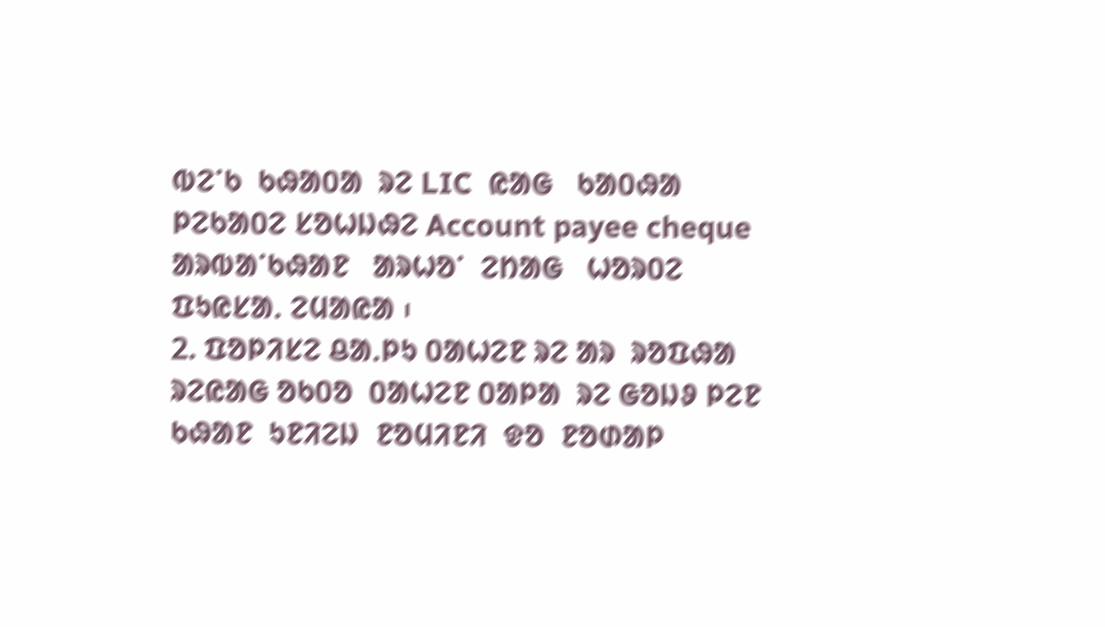ᱵᱮᱸᱠ  ᱠᱷᱟ᱐ᱟ  ᱨᱮ LIC  ᱭᱟᱜ   ᱠᱟ᱐ᱷᱟ ᱞᱮᱠᱟ᱐ᱮ ᱥᱚᱦᱡᱷᱮ Account payee cheque  ᱟᱨᱵᱟᱸᱠᱷᱟᱱ   ᱟᱨᱦᱚᱸ  ᱮᱴᱟᱜ   ᱦᱚᱨ᱐ᱮ   ᱯᱩᱭᱥᱟᱹ ᱮᱢᱟᱭᱟ ᱾
2. ᱯᱚᱞᱤᱥᱮ ᱪᱟᱹᱞᱩ ᱐ᱟᱦᱮᱱ ᱨᱮ ᱟᱨ  ᱨᱚᱯᱷᱟ  ᱨᱮᱭᱟᱜ ᱚᱠ᱐ᱚ  ᱐ᱟᱦᱮᱱ ᱐ᱟᱞᱟ  ᱨᱮ ᱜᱚᱡᱽ ᱞᱮᱱ ᱠᱷᱟᱱ  ᱩᱱᱤᱮᱡ  ᱱᱚᱢᱤᱱᱤ  ᱫᱚ  ᱱᱚᱰᱟᱞ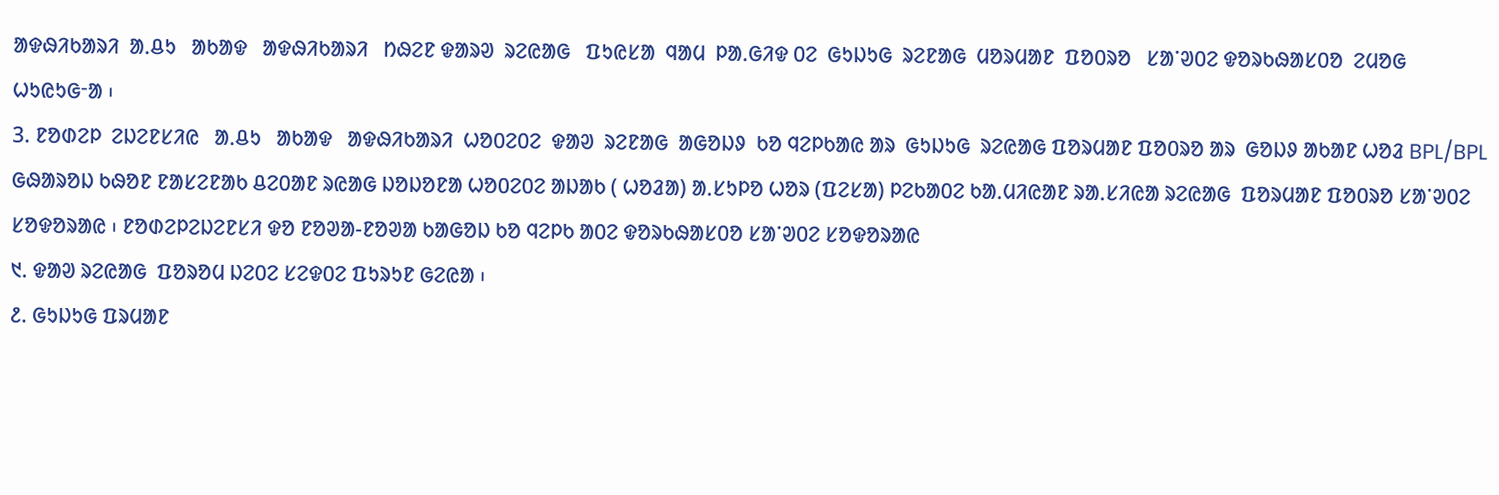ᱟᱫᱷᱤᱠᱟᱨᱤ  ᱟᱹᱪᱩ   ᱟᱠᱟᱫ   ᱟᱫᱷᱤᱠᱟᱨᱤ   ᱴᱷᱮᱱ ᱫᱟᱨᱣ  ᱨᱮᱭᱟᱜ   ᱯᱩᱭᱥᱟ  ᱧᱟᱢ  ᱞᱟᱹᱜᱤᱫ ᱐ᱮ  ᱜᱩᱡᱩᱜ  ᱨᱮᱱᱟᱜ  ᱢᱚᱨᱢᱟᱱ  ᱯᱚ᱐ᱨᱚ   ᱥᱟᱸᱣ᱐ᱮ ᱫᱚᱨᱠᱷᱟᱥ᱐ᱚ  ᱮᱢᱚᱜ ᱦᱩᱭᱩᱜᱼᱟ ᱾
3. ᱱᱚᱰᱮᱞ  ᱮᱡᱮᱱᱥᱤᱭ   ᱟᱹᱪᱩ   ᱟᱠᱟᱫ   ᱟᱫᱷᱤᱠᱟᱨᱤ  ᱦᱚ᱐ᱮ᱐ᱮ  ᱫᱟᱣ  ᱨᱮᱱᱟᱜ  ᱟᱜᱚᱡᱽ  ᱠᱚ ᱧᱮᱞᱠᱟᱭ ᱟᱨ  ᱜᱩᱡᱩᱜ  ᱨᱮᱭᱟᱜ ᱯᱚᱨᱢᱟᱱ ᱯᱚ᱐ᱨᱚ ᱟᱨ  ᱜᱚᱡᱽ ᱟᱠᱟᱱ ᱦᱚᱲ BPL/BPL  ᱜᱷᱟᱨᱚᱡ ᱠᱷᱚᱱ ᱱᱟᱥᱮᱱᱟᱠ ᱪᱮ᱐ᱟᱱ ᱨᱭᱟᱜ ᱡᱚᱡᱚᱱᱟ ᱦᱚ᱐ᱮ᱐ᱮ ᱟᱡᱟᱠ ( ᱦᱚᱲᱟ) ᱟᱹᱥᱩᱞᱚ ᱦᱚᱨ (ᱯᱮᱥᱟ) ᱞᱮᱠᱟ᱐ᱮ ᱠᱟᱹᱢᱤᱭᱟᱱ ᱨᱟᱹᱥᱤᱭᱟ ᱨᱮᱭᱟᱜ  ᱯᱚᱨᱢᱟᱱ ᱯᱚ᱐ᱨᱚ ᱥᱟᱸᱣ᱐ᱮ ᱥᱚᱫᱚᱨᱟᱭ ᱾ ᱱᱚᱰᱮᱞᱮᱡᱮᱱᱥᱤ ᱫᱚ ᱱᱚᱣᱟ-ᱱᱚᱣᱟ ᱠᱟᱜᱚᱡ ᱠᱚ ᱧᱮᱞᱠ ᱟ᱐ᱮ ᱫᱚᱨᱠᱷᱟᱥ᱐ᱚ ᱥᱟᱸᱣ᱐ᱮ ᱥᱚᱫᱚᱨᱟᱭ
᱑. ᱫᱟᱣ ᱨᱮᱭᱟᱜ  ᱯᱚᱨᱚᱢ ᱡᱮ᱐ᱮ ᱥᱮᱫ᱐ᱮ ᱯᱩᱨᱩᱱ ᱜᱮᱭᱟ ᱾
᱒. ᱜᱩᱡᱩᱜ ᱯᱨᱢᱟᱱ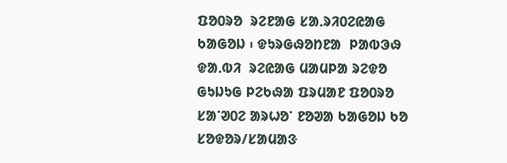ᱯᱚ᱐ᱨᱚ  ᱨᱮᱱᱟᱜ ᱥᱟᱹᱨᱤ᱐ᱮᱭᱟᱜ ᱠᱟᱜᱚᱡ ᱾ ᱫᱩᱨᱜᱷᱚᱴᱱᱟ  ᱞᱟᱵᱳᱷ  ᱫᱟᱹᱵᱤ  ᱨᱮᱭᱟᱜ ᱢᱟᱢᱞᱟ ᱨᱮᱫᱚ ᱜᱩᱡᱩᱜ ᱞᱮᱠᱷᱟ ᱯᱨᱢᱟᱱ ᱯᱚ᱐ᱨᱚ ᱥᱟᱸᱣ᱐ᱮ ᱟᱨᱦᱚᱸ ᱱᱚᱣᱟ ᱠᱟᱜᱚᱡ ᱠᱚ ᱥᱚᱫᱚᱨ/ᱥᱟᱢᱟᱝ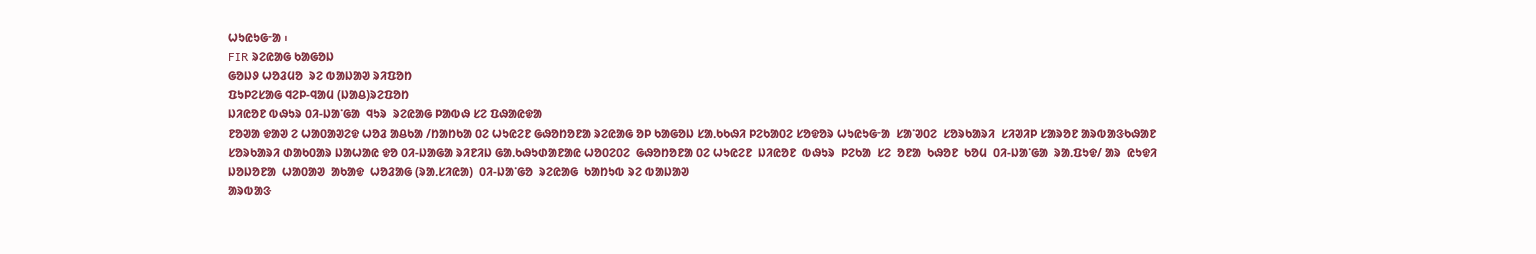ᱦᱩᱭᱩᱜᱼᱟ ᱾
FIR ᱨᱮᱭᱟᱜ ᱠᱟᱜᱚᱡ
ᱜᱚᱡᱽ ᱦᱚᱲᱢᱚ  ᱨᱮ ᱵᱟᱡᱟᱣ ᱨᱤᱯᱚᱴ
ᱯᱩᱞᱮᱥᱟᱜ ᱧᱮᱞ-ᱧᱟᱢ (ᱡᱟᱪ)ᱨᱮᱯᱚᱴ
ᱡᱤᱭᱚᱱ ᱵᱷᱩᱨ ᱐ᱤ-ᱡᱟᱸᱜᱟ  ᱧᱩᱨ  ᱨᱮᱭᱟᱜ ᱞᱟᱵᱷ ᱥᱮ ᱯᱷᱟᱭᱫᱟ
ᱱᱚᱣᱟ ᱫᱟᱣ ᱮ ᱦᱟ᱐ᱟᱣᱮᱫ ᱦᱚᱲ ᱟᱪᱠᱟ /ᱴᱟᱴᱠᱟ ᱐ᱮ ᱦᱩᱭᱮᱱ ᱜᱷᱚᱴᱚᱱᱟ ᱨᱮᱭᱟᱜ ᱚᱞ ᱠᱟᱜᱚᱡ ᱥᱟᱹᱠᱠᱷᱤ ᱞᱮᱠᱟ᱐ᱮ ᱥᱚᱫᱚᱨ ᱦᱩᱭᱩᱜᱼᱟ  ᱥᱟᱸᱣ᱐ᱮ  ᱥᱚᱨᱠᱟᱨᱤ  ᱥᱤᱣᱤᱞ ᱥᱟᱨᱚᱱ ᱟᱨᱵᱟᱝᱠᱷᱟᱱ ᱥᱚᱨᱠᱟᱨᱤ ᱰᱟᱠ᱐ᱟᱨ ᱡᱟᱦᱟᱭ ᱫᱚ ᱐ᱤ-ᱡᱟᱜᱟ ᱨᱤᱱᱤᱡ ᱜᱟᱹᱠᱷᱩᱰᱟᱱᱟᱭ ᱦᱚ᱐ᱮ᱐ᱮ  ᱜᱷᱚᱴᱚᱱᱟ ᱐ᱮ ᱦᱩᱭᱮᱱ  ᱡᱤᱭᱚᱱ  ᱵᱷᱩᱨ  ᱞᱮᱠᱟ  ᱥᱮ  ᱚᱱᱟ  ᱠᱷᱚᱱ  ᱠᱚᱢ  ᱐ᱤ-ᱡᱟᱸᱜᱟ  ᱨᱟᱹᱯᱩᱫ/ ᱟᱨ  ᱭᱩᱫᱤ ᱡᱚᱡᱚᱱᱟ  ᱦᱟ᱐ᱟᱣ  ᱟᱠᱟᱫ  ᱦᱚᱲᱟᱜ (ᱨᱟᱹᱥᱤᱭᱟ)  ᱐ᱤ-ᱡᱟᱸᱜᱚ  ᱨᱮᱭᱟᱜ  ᱠᱟᱴᱩᱵ ᱨᱮ ᱵᱟᱡᱟᱣ
ᱟᱨᱵᱟᱝ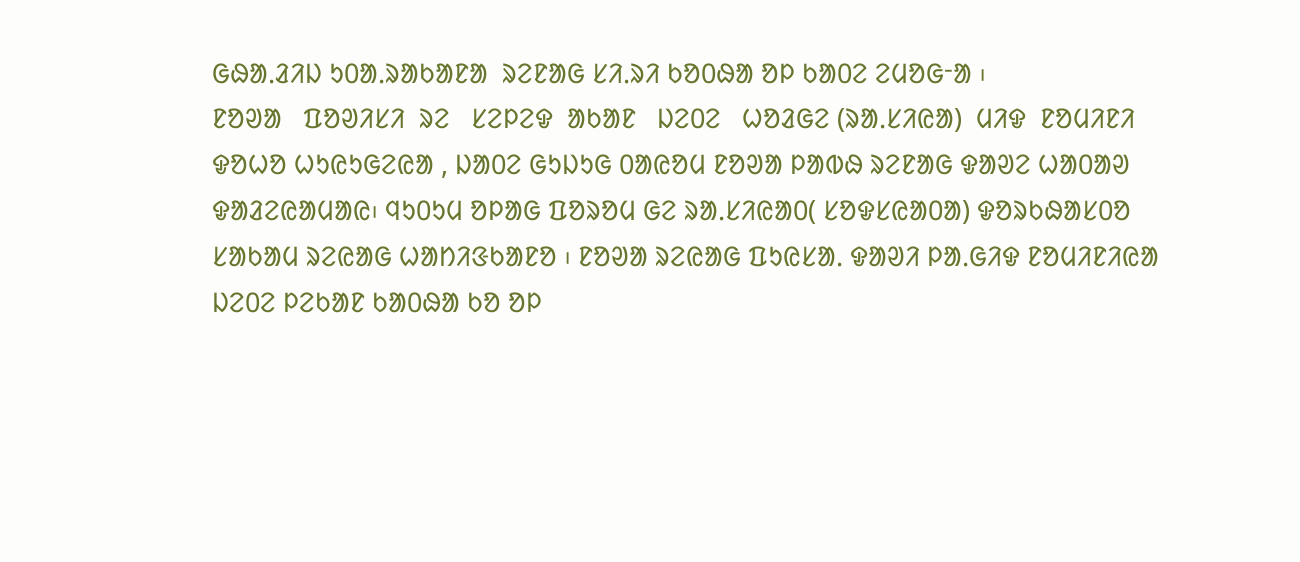ᱜᱷᱟᱹᱲᱤᱡ ᱩ᱐ᱟᱹᱨᱟᱠᱟᱱᱟ  ᱨᱮᱱᱟᱜ ᱥᱤᱹᱨᱤ ᱠᱚ᱐ᱷᱟ ᱚᱞ ᱠᱟ᱐ᱮ ᱮᱢᱚᱜᱼᱟ ᱾
ᱱᱚᱣᱟ   ᱯᱚᱣᱤᱥᱤ  ᱨᱮ   ᱥᱮᱞᱮᱫ  ᱟᱠᱟᱱ   ᱡᱮ᱐ᱮ   ᱦᱚᱲᱜᱮ (ᱨᱟᱹᱥᱤᱭᱟ)  ᱢᱤᱫ  ᱱᱚᱢᱤᱱᱤ  ᱫᱚᱦᱚ ᱦᱩᱭᱩᱜᱮᱭᱟ , ᱡᱟ᱐ᱮ ᱜᱩᱡᱩᱜ ᱐ᱟᱭᱚᱢ ᱱᱚᱣᱟ ᱞᱟᱵᱷ ᱨᱮᱱᱟᱜ ᱫᱟᱣᱮ ᱦᱟ᱐ᱟᱣ ᱫᱟᱲᱮᱭᱟᱢᱟᱭ᱾ ᱧᱩ᱐ᱩᱢ ᱚᱞᱟᱜ ᱯᱚᱨᱚᱢ ᱜᱮ ᱨᱟᱹᱥᱤᱭᱟ᱐( ᱥᱚᱫᱥᱭᱟ᱐ᱟ) ᱫᱚᱨᱠᱷᱟᱥ᱐ᱚ ᱥᱟᱠᱟᱢ ᱨᱮᱭᱟᱜ ᱦᱟᱴᱤᱝᱠᱟᱱᱚ ᱾ ᱱᱚᱣᱟ ᱨᱮᱭᱟᱜ ᱯᱩᱭᱥᱟᱹ ᱫᱟᱣᱤ ᱞᱟᱹᱜᱤᱫ ᱱᱚᱢᱤᱱᱤᱭᱟ ᱡᱮ᱐ᱮ ᱞᱮᱠᱟᱱ ᱠᱟ᱐ᱷᱟ ᱠᱚ ᱚᱞ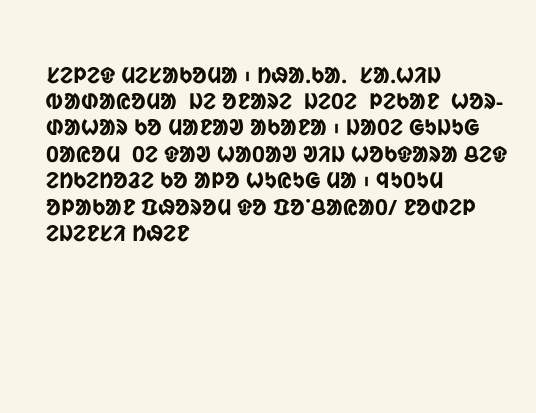ᱥᱮᱞᱮᱫ ᱢᱮᱥᱟᱠᱚᱢᱟ ᱾ ᱴᱷᱟᱹᱠᱟᱹ  ᱥᱟᱹᱦᱤᱡ  ᱵᱟᱰᱟᱭᱚᱢᱟ  ᱡᱮ ᱚᱱᱟᱨᱮ  ᱡᱮ᱐ᱮ  ᱞᱮᱠᱟᱱ  ᱦᱚᱨ-ᱰᱟᱦᱟᱨ ᱠᱚ ᱢᱟᱱᱟᱣ ᱟᱠᱟᱱᱟ ᱾ ᱡᱟ᱐ᱮ ᱜᱩᱡᱩᱜ ᱐ᱟᱭᱚᱢ  ᱐ᱮ ᱫᱟᱣ ᱦᱟ᱐ᱟᱣ ᱣᱤᱡ ᱦᱚᱠᱫᱟᱨᱟ ᱪᱮᱫ  ᱮᱴᱠᱮᱴᱚᱲᱮ ᱠᱚ ᱟᱞᱚ ᱦᱩᱭᱩᱜ ᱢᱟ ᱾ ᱧᱩ᱐ᱩᱢ ᱚᱞᱟᱠᱟᱱ ᱯᱷᱚᱨᱚᱢ ᱫᱚ ᱯᱚᱸᱪᱟᱭᱟ᱐/ ᱱᱚᱰᱮᱞ ᱮᱡᱮᱱᱥᱤ ᱴᱷᱮᱱ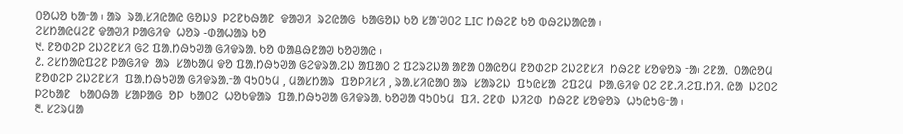᱐ᱚᱦᱚ ᱠᱟᱼᱟ ᱾ ᱟᱨ  ᱨᱟᱹᱥᱤᱭᱟᱭ ᱜᱚᱡᱽ  ᱞᱮᱱᱠᱷᱟᱱ  ᱫᱟᱣᱤ  ᱨᱮᱭᱟᱜ  ᱠᱟᱜᱚᱡ ᱠᱚ ᱥᱟᱸᱣ᱐ᱮ LIC ᱴᱷᱮᱱ ᱠᱚ ᱵᱷᱮᱡᱟᱭᱟ ᱾
ᱮᱥᱴᱟᱭᱢᱮᱱ ᱫᱟᱣᱤ ᱞᱟᱜᱤᱫ  ᱦᱚᱨ -ᱰᱟᱦᱟᱨ ᱠᱚ
᱑. ᱱᱚᱰᱮᱞ ᱮᱡᱮᱱᱥᱤ ᱜᱮ ᱯᱟᱹᱴᱷᱩᱣᱟ ᱜᱤᱫᱨᱟᱹ ᱠᱚ ᱵᱟᱪᱷᱱᱟᱣ ᱠᱚᱣᱟᱭ ᱾
᱒. ᱮᱥᱴᱟᱭᱯᱮᱱ ᱞᱟᱜᱤᱫ  ᱟᱨ  ᱥᱟᱠᱟᱢ ᱫᱚ ᱯᱟᱹᱴᱷᱩᱣᱟ ᱜᱮᱫᱨᱟᱹᱮᱡ ᱟᱯᱟ᱐ ᱮ ᱯᱮᱨᱮᱡᱟ ᱟᱱᱟ ᱐ᱟᱭᱚᱢ ᱱᱚᱰᱮᱞ ᱮᱡᱮᱱᱥᱤ  ᱴᱷᱮᱱ ᱥᱚᱫᱚᱨ ᱼᱟ᱾ ᱮᱱᱟᱹ  ᱐ᱟᱭᱚᱢ  ᱱᱚᱰᱮᱞ ᱮᱡᱮᱱᱥᱤ  ᱯᱟᱹᱴᱷᱩᱣᱟ ᱜᱤᱫᱨᱟᱹᱼᱟ ᱧᱩ᱐ᱩᱢ , ᱢᱟᱥᱴᱟᱨ  ᱯᱚᱞᱤᱥᱤ , ᱨᱟᱹᱥᱤᱭᱟ᱐ ᱟᱨ  ᱥᱟᱨᱮᱡ  ᱯᱩᱭᱥᱟ  ᱮᱯᱮᱢ  ᱞᱟᱹᱜᱤᱫ ᱐ᱮ ᱮᱱ.ᱤ.ᱮᱯ.ᱴᱤ. ᱭᱟ  ᱡᱮ᱐ᱮ  ᱞᱮᱠᱟᱱ   ᱠᱟ᱐ᱷᱟ  ᱥᱟᱞᱟᱜ  ᱚᱞ  ᱠᱟ᱐ᱮ  ᱦᱚᱠᱫᱟᱨ  ᱯᱟᱹᱴᱷᱩᱣᱟ ᱜᱤᱫᱨᱟᱹ ᱠᱚᱣᱟ ᱧᱩ᱐ᱩᱢ  ᱯᱤ. ᱮᱱᱰ  ᱡᱤᱮᱰ  ᱴᱷᱮᱱ ᱥᱚᱫᱚᱨ  ᱦᱩᱭᱩᱜᱼᱟ ᱾
᱓. ᱥᱮᱨᱢᱟ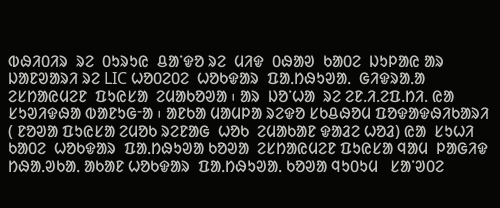ᱵᱷᱤ᱐ᱤᱨ  ᱨᱮ  ᱐ᱩᱨᱩᱭ  ᱪᱟᱸᱫᱚ ᱨᱮ  ᱢᱤᱫ  ᱐ᱷᱟᱣ  ᱠᱟ᱐ᱮ  ᱡᱩᱞᱟᱭ ᱟᱨ  ᱡᱟᱱᱣᱟᱨᱤ ᱨᱮ LIC ᱦᱚ᱐ᱮ᱐ᱮ  ᱦᱚᱠᱫᱟᱨ  ᱯᱟᱹᱴᱷᱩᱣᱟᱹ  ᱜᱤᱫᱨᱟᱹᱟ   ᱮᱥᱴᱟᱭᱢᱮᱱ  ᱯᱩᱭᱥᱟ  ᱮᱢᱟᱠᱚᱣᱟ ᱾ ᱟᱨ  ᱡᱚᱸᱦᱟ  ᱨᱮ ᱮᱱ.ᱤ.ᱮᱯ.ᱴᱤ. ᱭᱟ  ᱥᱩᱣᱤᱫᱷᱟ ᱵᱟᱱᱩᱜᱼᱟ ᱾ ᱟᱱᱠᱟ ᱢᱟᱢᱞᱟ ᱨᱮᱫᱚ ᱥᱠᱪᱷᱚᱢ ᱯᱚᱫᱟᱫᱷᱤᱠᱟᱨᱤ  ( ᱱᱚᱣᱟ ᱯᱩᱭᱥᱟ ᱮᱢᱚᱠ ᱨᱮᱱᱟᱜ  ᱦᱚᱠ  ᱮᱢᱟᱠᱟᱱ ᱫᱟᱲᱮ ᱦᱚᱲ) ᱭᱟ  ᱥᱩᱦᱤ ᱠᱟ᱐ᱮ  ᱦᱚᱠᱫᱟᱨ  ᱯᱟᱹᱴᱷᱩᱣᱟ ᱠᱚᱣᱟ  ᱮᱥᱴᱟᱭᱢᱮᱱ ᱯᱩᱭᱥᱟ ᱧᱟᱢ  ᱞᱟᱜᱤᱫ  ᱴᱷᱟᱹᱣᱠᱟᱹ ᱟᱠᱟᱱ ᱦᱚᱠᱫᱟᱨ  ᱯᱟᱹᱴᱷᱩᱣᱟᱹ ᱠᱚᱣᱟ ᱧᱩ᱐ᱩᱢ   ᱥᱟᱸᱣ᱐ᱮ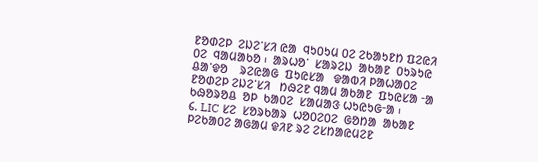ᱱᱚᱰᱮᱞ  ᱮᱡᱮᱸᱥᱤ ᱭᱟ  ᱧᱩ᱐ᱩᱢ ᱐ᱮ ᱮᱠᱟᱩᱱᱴ ᱯᱮᱭᱤ  ᱐ᱮ  ᱧᱟᱢᱟᱠᱚ ᱾  ᱟᱨᱦᱚᱸ  ᱥᱟᱨᱮᱡ  ᱟᱠᱟᱱ  ᱐ᱩᱨᱩᱭ  ᱪᱟᱸᱫᱚ    ᱨᱮᱭᱟᱜ  ᱯᱩᱭᱥᱟ   ᱫᱟᱵᱤ ᱞᱟᱦᱟ᱐ᱮ  ᱱᱚᱰᱮᱞ ᱮᱡᱮᱸᱥᱤ   ᱴᱷᱮᱱ ᱧᱟᱢ ᱟᱠᱟᱱ  ᱯᱩᱭᱥᱟ ᱼᱟ   ᱠᱷᱚᱨᱚᱪ  ᱚᱞ  ᱠᱟ᱐ᱮ  ᱥᱟᱢᱟᱝ ᱦᱩᱭᱩᱜᱼᱟ ᱾
᱔. LIC ᱥᱮ  ᱥᱚᱨᱠᱟᱨ  ᱦᱚ᱐ᱮ᱐ᱮ  ᱜᱚᱴᱟ  ᱟᱠᱟᱱ  ᱞᱮᱠᱟ᱐ᱮ ᱟᱜᱟᱢ ᱫᱤᱱ ᱨᱮ ᱮᱥᱴᱟᱭᱢᱮᱱ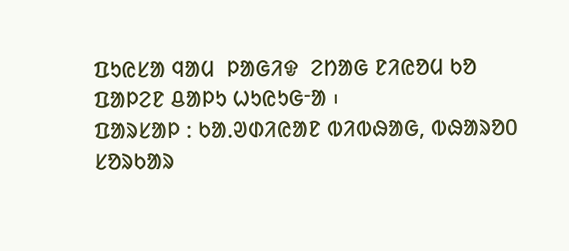ᱯᱩᱭᱥᱟ ᱧᱟᱢ  ᱞᱟᱜᱤᱫ  ᱮᱴᱟᱜ ᱱᱤᱭᱚᱢ ᱠᱚ ᱯᱟᱞᱮᱱ ᱪᱟᱞᱩ ᱦᱩᱭᱩᱜᱼᱟ ᱾
ᱯᱟᱨᱥᱟᱞ : ᱠᱟᱹᱣᱰᱤᱭᱟᱱ ᱵᱤᱵᱷᱟᱜ, ᱵᱷᱟᱨᱚ᱐ ᱥᱚᱨᱠᱟᱨ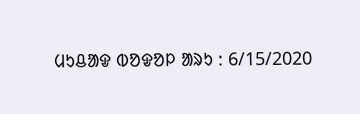ᱢᱩᱪᱟᱫ ᱵᱚᱫᱚᱞ ᱟᱨᱩ : 6/15/2020